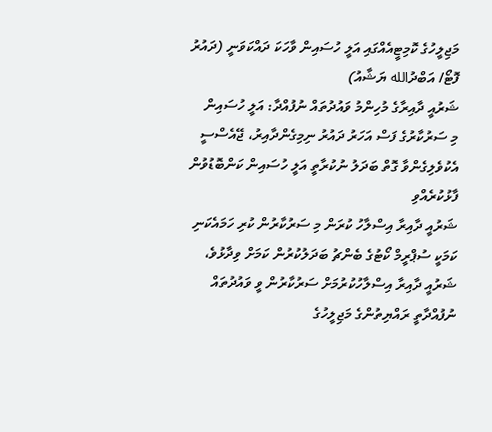މަޖިލީހުގެ ކޮމިޓީއެއްގައި އަލީ ހުސައިން ވާހަކަ ދައްކަވަނީ (ދައުރު ފޮޓޯ/ އަބްދުالله ޔަޝާއު)
ޝަރުއީ ދާއިރާގެ މުހިންމު ވައުދުތައް ނުފުއްދާ: އަލީ ހުސައިން
މި ސަރުކާރުގެ ފަސް އަހަރު ދައުރު ނިމިގެންދާއިރު، ޖޭއެސްސީ އެކުވެލިގެންވާ ގޮތް ބަދަލު ނުކުރާތީ އަލީ ހުސައިން ކަންބޮޑުވުން ފާޅުކުރެއްވި
ޝަރުއީ ދާއިރާ އިސްލާހު ކުރަން މި ސަރުކާރުން ކުރި ހަމައެކަނި ކަމަކީ ސުޕްރީމް ކޯޓުގެ ބެންޗު ބަދަލުކުރުން ކަމަށް ވިދާޅުވެ، ޝަރުއީ ދާއިރާ އިސްލާހުކުރުމަށް ސަރުކާރުން ވީ ވައުދުތައް ނުފުއްދާތީ ރައްޔިތުންގެ މަޖިލީހުގެ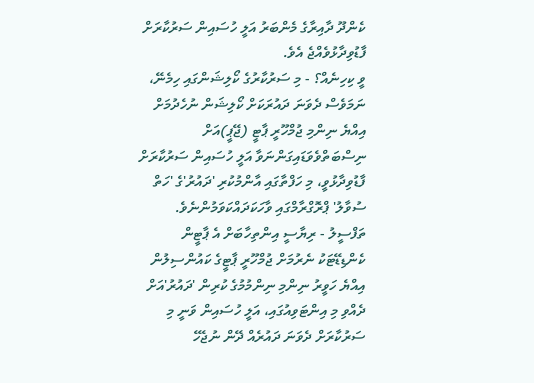ކެންދޫ ދާއިރާގެ މެންބަރު އަލީ ހުސައިން ސަރުކާރަށް ފާޑުވިދާޅުވެއްޖެ އެވެ.
ވީ ކިހިނެއް؟ - މި ސަރުކާރުގެ ކޯލިޝަންގައި ހިމެނޭ، ނަމަވެސް ދެވަނަ ދައުރަކަށް ކޯލިޝަން ނުހެދުމަށް އިއްޔެ ނިންމި ޖުމްހޫރީ ޕާޓީ (ޖޭޕީ)އަށް ނިސްބަތްވެވަޑައިގަންނަވާ އަލީ ހުސައިން ސަރުކާރަށް ފާޑުވިދާޅުވީ، މި ހަފްތާގައި އާންމުކުރި 'ދައުރު'ގެ 'ހަތް ސުވާލު' ޕްރޮގްރާމްގައި ވާހަކަދައްކަވަމުންނެވެ.
ތަފްސީލު - ރިޔާސީ އިންތިހާބަށް އެ ޕާޓީން ކެންޑިޑޭޓަކު ނެރުމަށް ޖުމްހޫރީ ޕާޓީގެ ކައުންސިލުން އިއްޔެ ހަވީރު ނިންމި ނިންމުމުގެ ކުރިން 'ދައުރު'އަށް ދެއްވި މި އިންޓަވިއުގައި، އަލީ ހުސައިން ވަނީ މި ސަރުކާރަށް ދެވަނަ ދައުރެއް ދޭން ނުޖެހޭ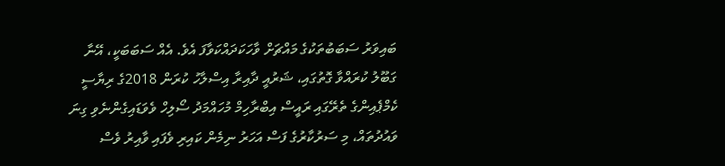ބައިވަރު ސަބަބުތަކުގެ މައްޗަށް ވާހަކަދައްކަވާފަ އެވެ. އެއް ސަބަބަކީ، އޭނާ ގަބޫލު ކުރައްވާ ގޮތުގައި، ޝަރުއީ ދާއިރާ އިސްލާހު ކުރަން 2018ގެ ރިޔާސީ ކެމްޕެއިންގެ ތެރޭގައި ރައީސް އިބްރާހިމް މުހައްމަދު ސޯލިހް ވެވަޑައިގެންނެވި ގިނަ ވައުދުތައް، މި ސަރުކާރުގެ ފަސް އަހަރު ނިމެން ކައިރި ވެފައި ވާއިރު ވެސް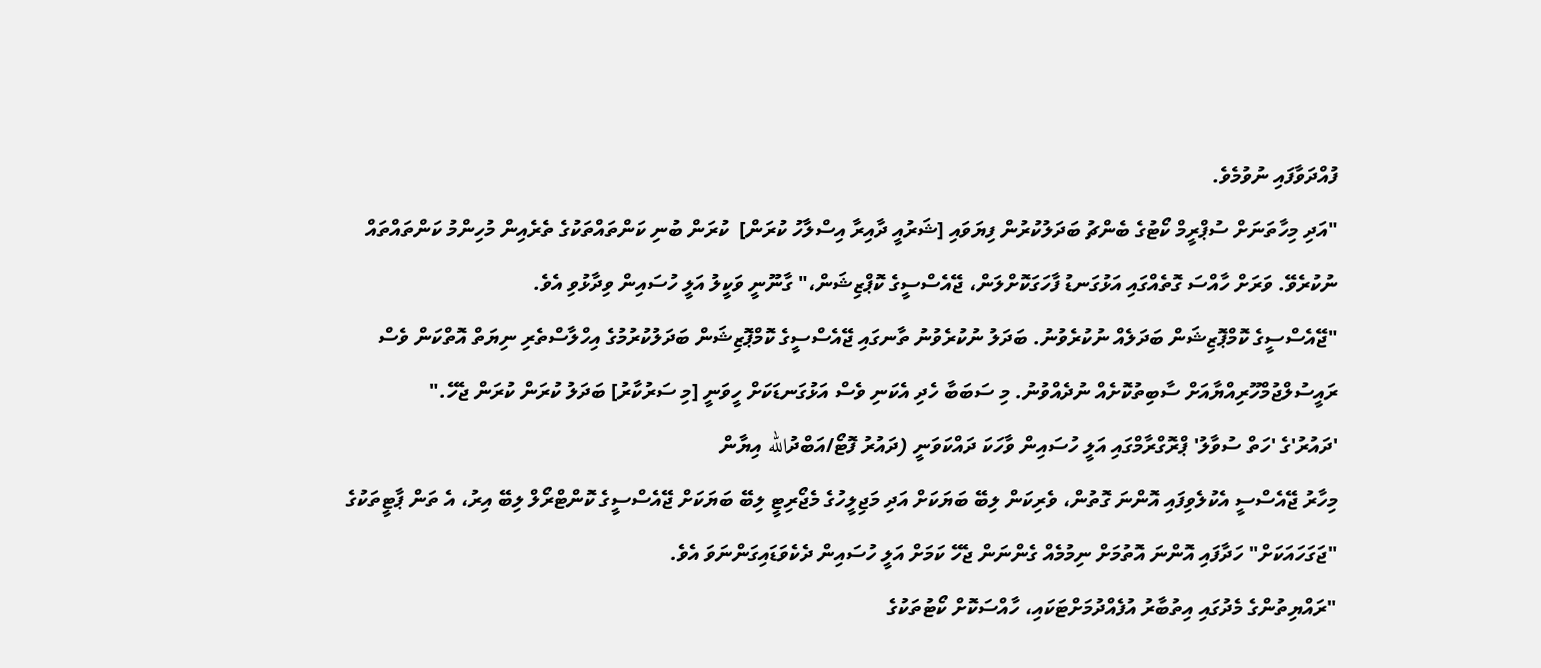ފުއްދަވާފައި ނުވުމެވެ.
"އަދި މިހާތަނަށް ސުޕްރީމް ކޯޓުގެ ބެންޗު ބަދަލުކުރުން ފިޔަވައި [ޝަރުއީ ދާއިރާ އިސްލާހު ކުރަން]  ކުރަން ބުނި ކަންތައްތަކުގެ ތެރެއިން މުހިންމު ކަންތައްތައް ނުކުރެވޭ. ވަރަށް ހާއްސަ ގޮތެއްގައި އަޅުގަނޑު ފާހަގަކޮށްލަން، ޖޭއެސްސީގެ ކޮޕްޒިޝަން،" ގާނޫނީ ވަކީލު އަލީ ހުސައިން ވިދާޅުވި އެވެ.
"ޖޭއެސްސީގެ ކޮމްޕޮޒިޝަން ބަދަލެއް ނުކުރެވުނު. ބަދަލު ނުކުރެވުނު ތާނގައި ޖޭއެސްސީގެ ކޮމްޕޮޒިޝަން ބަދަލުކުރުމުގެ އިހްލާސްތެރި ނިޔަތް އޮތްކަން ވެސް ރައީސުލްޖުމްހޫރިއްޔާއަށް ސާބިތުކޮށެއް ނުދެއްވުނު. މި ސަބަބާ ހެދި އެކަނި ވެސް އަޅުގަނޑަކަށް ހީވަނީ [މި ސަރުކާރު] ބަދަލު ކުރަން ކުރަން ޖެހޭ."
'ދައުރު'ގެ 'ހަތް ސުވާލު' ޕްރޮގްރާމްގައި އަލީ ހުސައިން ވާހަކަ ދައްކަވަނީ (ދައުރު ފޮޓޯ/އަބްދުالله އިޔާން
މިހާރު ޖޭއެސްސީ އެކުލެވިފައި އޮންނަ ގޮތުން، ވެރިކަން ލިބޭ ބަޔަކަށް އަދި މަޖިލީހުގެ މެޖޯރިޓީ ލިބޭ ބަޔަކަށް ޖޭއެސްސީގެ ކޮންޓްރޯލް ލިބޭ އިރު، އެ ތަން ޕާޓީތަކުގެ "ޖަގަހައަކަށް" ހަދާފައި އޮންނަ އޮތުމަށް ނިމުމެއް ގެންނަން ޖެހޭ ކަމަށް އަލީ ހުސައިން ދެކެވަޑައިގަންނަވަ އެވެ.
"ރައްޔިތުންގެ މެދުގައި އިތުބާރު އުފެއްދުމަށްޓަކައި، ހާއްސަކޮށް ކޯޓުތަކުގެ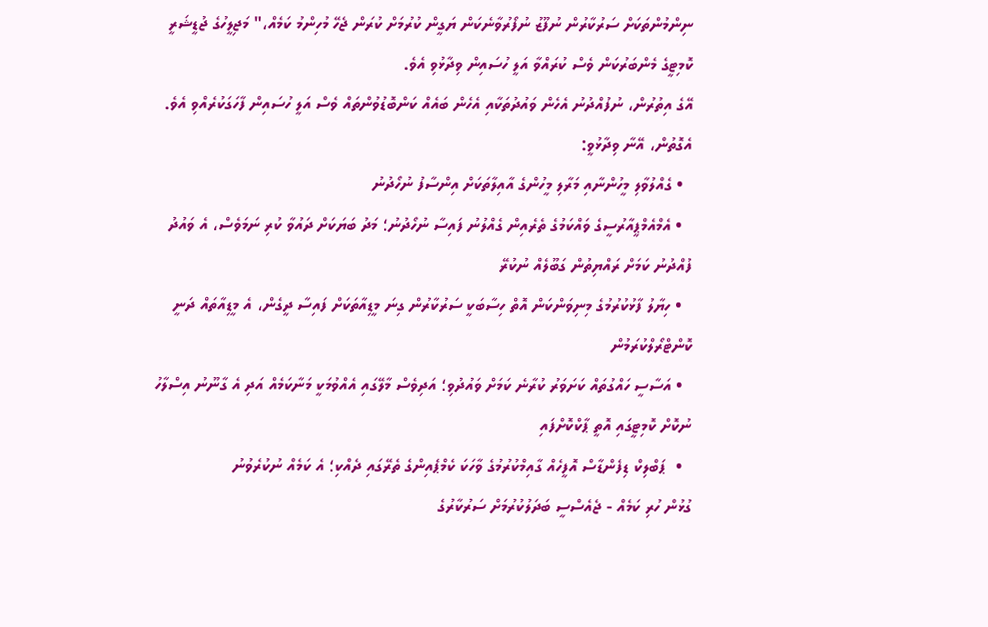ނިންމުންތަކަށް ސަރުކާރުން ނުފޫޒު ނުފޯރުވާނެކަން ޔަގީން ކުރުމަށް ކުރަން ޖެހޭ މުހިންމު ކަމެއް،" މަޖިލީހުގެ ޖުޑީޝަރީ ކޮމިޓީގެ މެންބަރުކަން ވެސް ކުރައްވާ އަލީ ހުސައިން ވިދާޅުވި އެވެ.
އޭގެ އިތުރުން، ނުފުއްދުނު އެހެން ވައުދުތަކާއި އެހެން ބައެއް ކަންބޮޑުވުންތައް ވެސް އަލީ ހުސައިން ފާހަގަކުރެއްވި އެވެ. އެގޮތުން، އޭނާ ވިދާޅުވީ:
  • ގެއްލުވާލި މީހުންނާއި މަރާލި މީހުންގެ އާއިލާތަކަށް އިންސާފު ނުހޯދުނު
  • އެމްއެމްޕީއާރުސީގެ ވައްކަމުގެ ތެރެއިން ގެއްލުނު ފައިސާ ނުހޯދުނު؛ މަދު ބަޔަކަށް ދައުވާ ކުރި ނަމަވެސް، އެ ވައުދު ފުއްދުނު ކަމަށް ރައްޔިތުން ގަބޫލެއް ނުކުރޭ
  • ހިޔާލު ފާޅުކުރުމުގެ މިނިވަންކަން އޮތް ހިސާބަކީ ސަރުކާރުން ގިނަ މީޑިއާތަކަށް ފައިސާ ދީގެން، އެ މީޑިއާތައް ދަނީ ކޮންޓްރޯލްކުރަމުން
  • އަސާސީ ހައްގުތައް ކަށަވަރު ކުރާނެ ކަމަށް ވައުދުވި؛ އަދިވެސް މާލޭގައި އެއްވުމަކީ މަނާކަމެއް އަދި އެ ގާނޫނު އިސްލާހު ނުކޮށް ކޮމިޓީގައި އޮތީ ޕާކްކޮށްފައި
  •  ޕަބްލިކް ޑިފެންޑާސް އޮފީހެއް ގާއިމްކުރުމުގެ ވާހަކަ ކެމްޕެއިންގެ ތެރޭގައި ދެއްކި؛ އެ ކަމެއް ނުކުރެވުނު
ގުޅުން ހުރި ކަމެއް - ޖެއެސްސީ ބަދަލުކުރުމަށް ސަރުކާރުގެ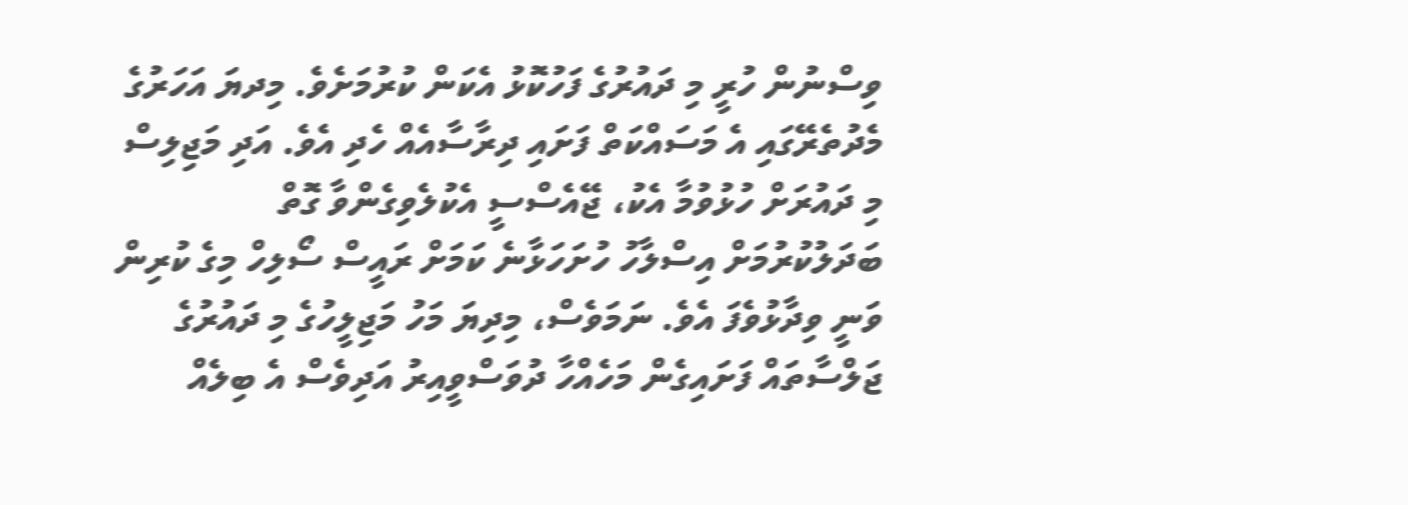ވިސްނުން ހުރީ މި ދައުރުގެ ފަހުކޮޅު އެކަން ކުރުމަށެވެ. މިދޔަ އަހަރުގެ މެދުތެރޭގައި އެ މަސައްކަތް ފަށައި ދިރާސާއެއް ހެދި އެވެ. އަދި މަޖިލިސް މި ދައުރަށް ހުޅުވުމާ އެކު، ޖޭއެސްސީ އެކުލެވިގެންވާ ގޮތް ބަދަލުކުރުމަށް އިސްލާހު ހުށަހަޅާނެ ކަމަށް ރައީސް ސޯލިހް މިގެ ކުރިން ވަނީ ވިދާޅުވެފަ އެވެ. ނަމަވެސް، މިދިޔަ މަހު މަޖިލީހުގެ މި ދައުރުގެ ޖަލްސާތައް ފަށައިގެން މަހެއްހާ ދުވަސްވީއިރު އަދިވެސް އެ ބިލެއް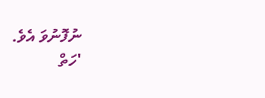ނުފޮނުވަ އެވެ.
'ހަތް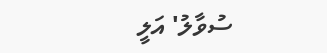ސުވާލު' އަލީ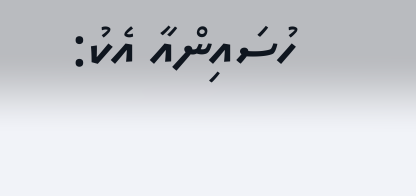ހުސައިންއާ އެކު: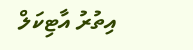އިތުރު އާޓިކަލް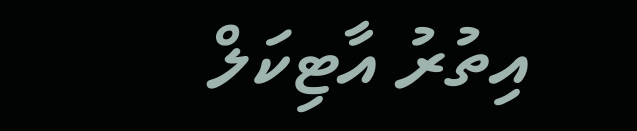އިތުރު އާޓިކަލް